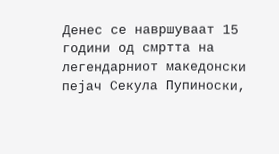Денес се навршуваат 15 години од смртта на легендарниот македонски пејач Секула Пупиноски,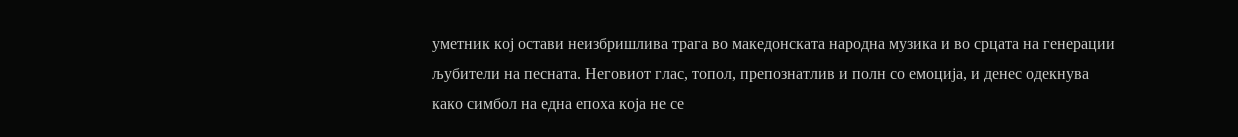уметник кој остави неизбришлива трага во македонската народна музика и во срцата на генерации љубители на песната. Неговиот глас, топол, препознатлив и полн со емоција, и денес одекнува како симбол на една епоха која не се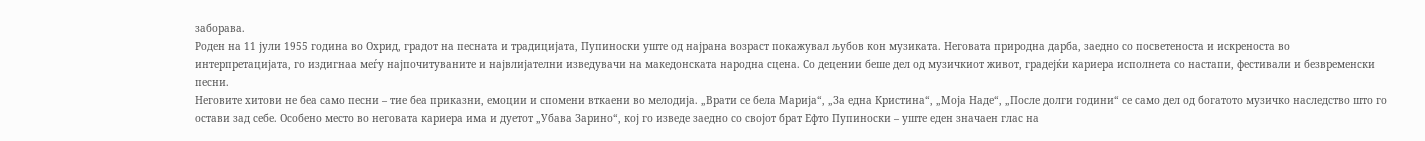заборава.
Роден на 11 јули 1955 година во Охрид, градот на песната и традицијата, Пупиноски уште од најрана возраст покажувал љубов кон музиката. Неговата природна дарба, заедно со посветеноста и искреноста во интерпретацијата, го издигнаа меѓу најпочитуваните и највлијателни изведувачи на македонската народна сцена. Со децении беше дел од музичкиот живот, градејќи кариера исполнета со настапи, фестивали и безвременски песни.
Неговите хитови не беа само песни – тие беа приказни, емоции и спомени вткаени во мелодија. „Врати се бела Марија“, „За една Кристина“, „Моја Наде“, „После долги години“ се само дел од богатото музичко наследство што го остави зад себе. Особено место во неговата кариера има и дуетот „Убава Зарино“, кој го изведе заедно со својот брат Ефто Пупиноски – уште еден значаен глас на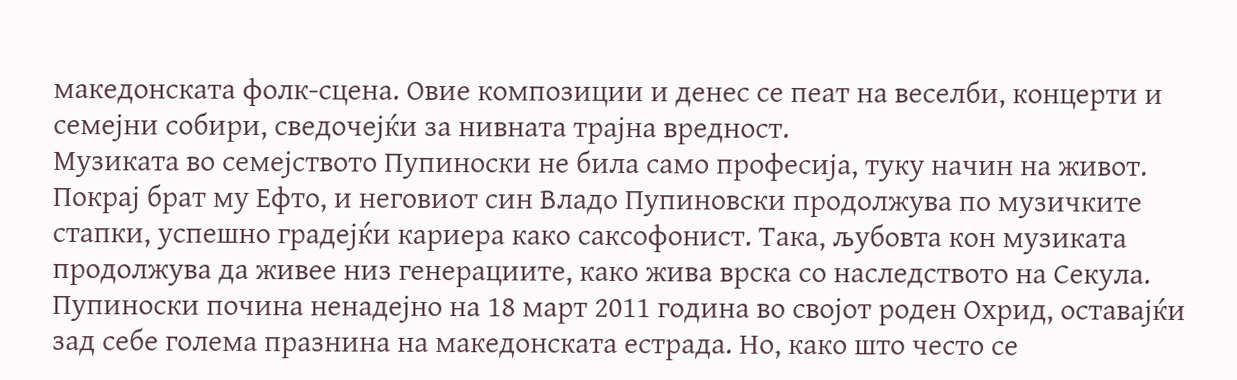македонската фолк-сцена. Овие композиции и денес се пеат на веселби, концерти и семејни собири, сведочејќи за нивната трајна вредност.
Музиката во семејството Пупиноски не била само професија, туку начин на живот. Покрај брат му Ефто, и неговиот син Владо Пупиновски продолжува по музичките стапки, успешно градејќи кариера како саксофонист. Така, љубовта кон музиката продолжува да живее низ генерациите, како жива врска со наследството на Секула.
Пупиноски почина ненадејно на 18 март 2011 година во својот роден Охрид, оставајќи зад себе голема празнина на македонската естрада. Но, како што често се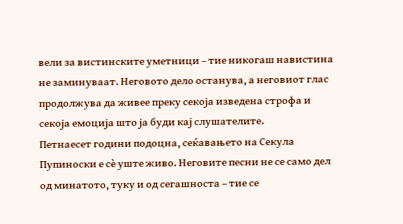вели за вистинските уметници – тие никогаш навистина не заминуваат. Неговото дело останува, а неговиот глас продолжува да живее преку секоја изведена строфа и секоја емоција што ја буди кај слушателите.
Петнаесет години подоцна, сеќавањето на Секула Пупиноски е сè уште живо. Неговите песни не се само дел од минатото, туку и од сегашноста – тие се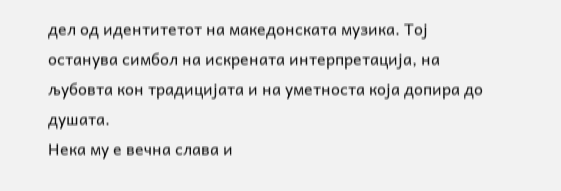дел од идентитетот на македонската музика. Тој останува симбол на искрената интерпретација, на љубовта кон традицијата и на уметноста која допира до душата.
Нека му е вечна слава и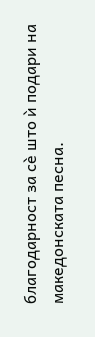благодарност за сè што ѝ подари на македонската песна.